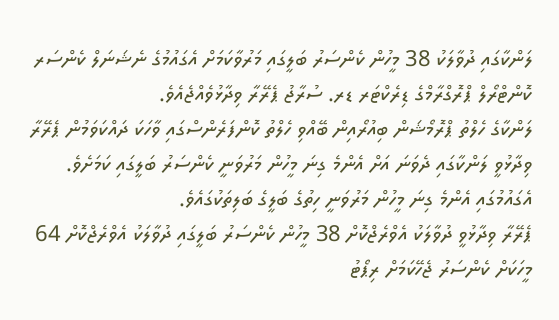ލަންކާގައި ދުވާލަކު 38 މީހުން ކެންސަރު ބަލީގައި މަރުވާކަމަށް އެގައުމުގެ ނެޝަނަލް ކެންސަރ ކޮންޓްރޯލް ޕްރޮގްރާމްގެ ޑިރެކްޓަރ ޑރ. ސުރާޖު ޕެރޭރާ ވިދާޅުވެއްޖެއެވެ.
ލަންކާގެ ހެލްތު ޕްރޮމޯޝަން ބިއުރޯއިން ބޭއްވި ހެލްތު ކޮންފަރެންސްގައި ވާހަކަ ދައްކަވަމުން ޕެރޭރާ ވިދާޅުވީ ލަންކާގައި ދެވަނަ އަށް އެންމެ ގިނަ މީހުން މަރުވަނީ ކެންސަރު ބަލީގައި ކަމަށެވެ. އެގައުމުގައި އެންމެ ގިނަ މީހުން މަރުވަނީ ހިތުގެ ބަލީގެ ބަލިތަކުގައެވެ.
ޕެރޭރާ ވިދާޅުވީ ދުވާލަކު އެވްރެޖްކޮށް 38 މީހުން ކެންސަރު ބަލީގައި ދުވާލަކު އެވްރެޖްކޮށް 64 މީހަކަށް ކެންސަރު ޖެހޭކަމަށް ރިޕޯޓު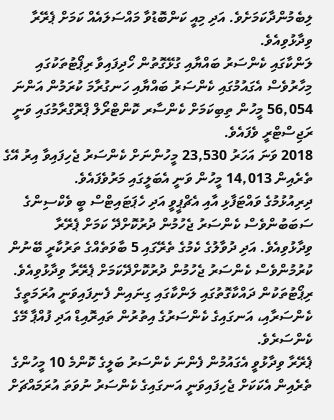ލިބެމުންދާކަމަށެވެ. އަދި މިއީ ކަންބޮޑުވާ މައްސަލައެއް ކަމަށް ޕެރޭރާ ވިދާޅުވިއެވެ.
ލަންކާގައި ކެންސަރު ބައްޔާއި ގުޅޭގޮތުން ހޯދިފައިވާ ރިޕޯޓުތަކުގައި މިހާރުވެސް އެގައުމުގައި ކެންސަރު ބައްޔާއި ހަނގުރާމަ ކުރަމުން އަންނަ 56,054 މީހުން ތިބިކަމަށް ކެންސާރ ކޮންޓްރޯލް ޕްރޮގްރާމުގައި ވަނީ ރަޖިސްޓްރީ ވެފައެވެ.
2018 ވަނަ އަހަރު 23,530 މީހުންނަށް ކެންސަރު ޖެހިފައިވާ އިރު އޭގެ ތެރެއިން 14,013 މީހުން ވަނީ އެބަލީގައި މަރުވެފައެވެ.
ދިރިއުޅުމުގެ ވައްޓަފާޅި އާއި އެޗްޕީވީ އަދި ހެޕަޓައިޓްސް ބީ ވެކްސިންގެ ސަބަބުންވެސް ކެންސަރު ޖެހުމުން ދުރުކޮށްދޭ ކަމަށް ޕެރޭރާ ވިދާޅުވިއެވެ. އަދި ދުވާލުގެ ކެމުގެ ތެރޭގައި 5 ބާވަތެއްގެ ތަރުކާރީ ބޭނުން ކުރުމުންވެސް ކެންސަރު ޖެހުމުން ދުރުކޮށްދޭކަމަށް ޕެރޭރާ ވިދާޅުވިއެވެ.
ރިޕޯޓުތަކުން ދައްކާގޮތުގައި ލަންކާގައި ގިނައިން ފެނިފައިވަނީ އުރަމަތީގެ ކެންސަރާއި، އަނގައިގެ ކެންސަރުގެ އިތުރުން ތައިރޮއިޑް އަދި ފުއްޕާ މޭގެ ކެންސަރެވެ.
ޕެރޭރާ ވިދާޅުވީ އެގައުމުން ފެންނަ ކެންސަރު ބަލީގެ ކޮންމެ 10 މީހުންގެ ތެރެއިން އެކަކަށް ޖެހިފައިވަނީ އަނގައިގެ ކެންސަރު ނުވަތަ އުރަމައްޗަށް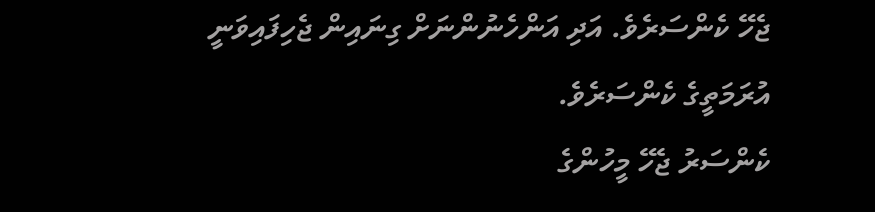ޖެހޭ ކެންސަރެވެ. އަދި އަންހެނުންނަށް ގިނައިން ޖެހިފައިވަނީ އުރަމަތީގެ ކެންސަރެވެ.
ކެންސަރު ޖެހޭ މީހުންގެ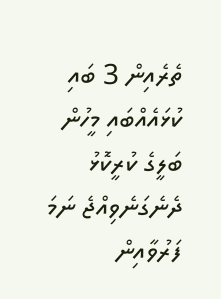ތެރެއިން 3 ބައި ކުޅައެއްބައި މީހުން ބަލީގެ ކުރީކޮޅު ދެނެގަނެވިއްޖެ ނަމަ ފަރުވާއިން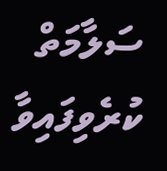ސަލާމަތް ކުރެވިފައިވާ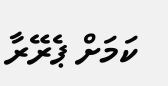ކަމަށް ޕެރޭރާ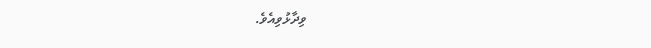ވިދާޅުވިއެވެ.